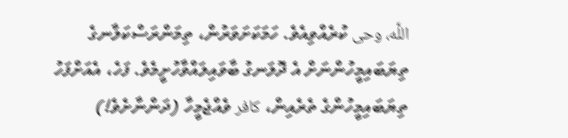اللَّه، وحى ކުރެއްވިއެވެ. ހަމަކަށަވަރުން، ތިމަންރަސްކަލާނގެ ތިޔަބައިމީހުންނަށް އެ ދޮލަނގު ބާވައިލައްވާހުށީމެވެ. ފަހެ، އެއަށްފަހު ތިޔަބައިމީހުންގެ ތެރެއިން، كافر ވެއްޖެމީހާ (ދަންނާށެވެ!)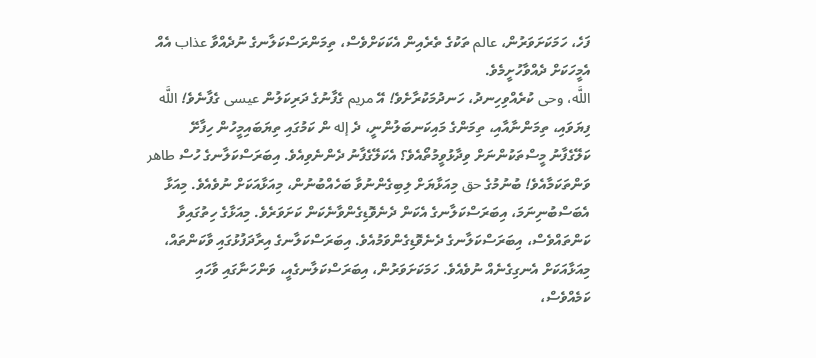ފަހެ، ހަމަކަށަވަރުން، عالم ތަކުގެ ތެރެއިން އެކަކަށްވެސް، ތިމަންރަސްކަލާނގެ ނުދެއްވާ عذاب އެއް އެމީހަކަށް ދެއްވާހުށީމެވެ.
اللَّه، وحى ކުރެއްވިހިނދު، ހަނދުމަކުރާށެވެ! އޭ مريم ގެފާނުގެ ދަރިކަލުން عيسى ގެފާނެވެ! اللَّه ފިޔަވައި، ތިމަންނާއާއި، ތިމަންގެ މައިކަނބަލުންނީ، ދެ إله ން ކަމުގައި ތިޔަބައިމީހުން ހިފާށޭ ކަލޭގެފާނު މީސްތަކުންނަށް ވިދާޅުވީމުތޯއެވެ؟ އެކަލޭގެފާނު ދެންނެވިއެވެ. އިބަރަސްކަލާނގެ ހުސް طاهر ވަންތަކަމާއެވެ! ބުނުމުގެ حق މިއަޅާޔަށް ލިބިގެންނުވާ ބަހެއްބުނުން، މިއަޅާއަކަށް ނުވެއެވެ. މިއަޅާ އެބަސްބުނިނަމަ، އިބަރަސްކަލާނގެ އެކަން ދެނެވޮޑިގެންވާނެކަން ކަށަވަރެވެ. މިއަޅާގެ ހިތުގައިވާ ކަންތައްވެސް، އިބަރަސްކަލާނގެ ދެނެވޮޑިގެންވަމުއެވެ. އިބަރަސްކަލާނގެ އިރާދަފުޅުގައި ވާކަންތައް، މިއަޅާއަކަށް އެނގިގެނެއް ނުވެއެވެ. ހަމަކަށަވަރުން، އިބަރަސްކަލާނގެއީ، ވަންހަނާގައި ވާހައި ކަމެއްވެސް،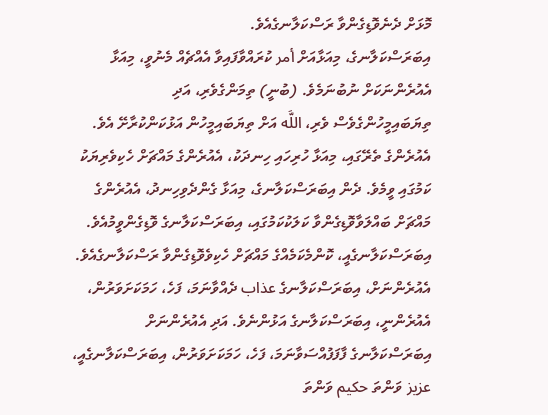މޮޅަށް ދެނެވޮޑިގެންވާ ރަސްކަލާނގެއެވެ.
އިބަރަސްކަލާނގެ، މިއަޅާއަށް أمر ކުރައްވާފައިވާ އެއްޗެއް މެނުވީ، މިއަޅާ އެއުރެންނަކަށް ނުބުނަމެވެ. (ބުނީ) ތިމަންގެވެރި، އަދި ތިޔަބައިމީހުންގެވެސް ވެރި، اللَّه އަށް ތިޔަބައިމީހުން އަޅުކަންކުރާށޭ އެވެ. އެއުރެންގެ ތެރޭގައި، މިއަޅާ ހުރިހައި ހިނދަކު، އެއުރެންގެ މައްޗަށް ހެކިވެރިޔަކު ކަމުގައި ވީމެވެ. ދެން އިބަރަސްކަލާނގެ، މިއަޅާ ގެންދެވިހިނދު، އެއުރެންގެ މައްޗަށް ބައްލަވާވޮޑިގެންވާ ކަލަކުކަމުގައި، އިބަރަސްކަލާނގެ ވޮޑިގެންވީމުއެވެ. އިބަރަސްކަލާނގެއީ، ކޮންމެކަމެއްގެ މައްޗަށް ހެކިވެވޮޑިގެންވާ ރަސްކަލާނގެއެވެ.
އެއުރެންނަށް، އިބަރަސްކަލާނގެ عذاب ދެއްވާނަމަ، ފަހެ، ހަމަކަށަވަރުން، އެއުރެންނީ، އިބަރަސްކަލާނގެ އަޅުންނެވެ. އަދި އެއުރެންނަށް އިބަރަސްކަލާނގެ ފާފަފުއްސަވާނަމަ، ފަހެ، ހަމަކަށަވަރުން، އިބަރަސްކަލާނގެއީ، عزيز ވަންތަ حكيم ވަންތަ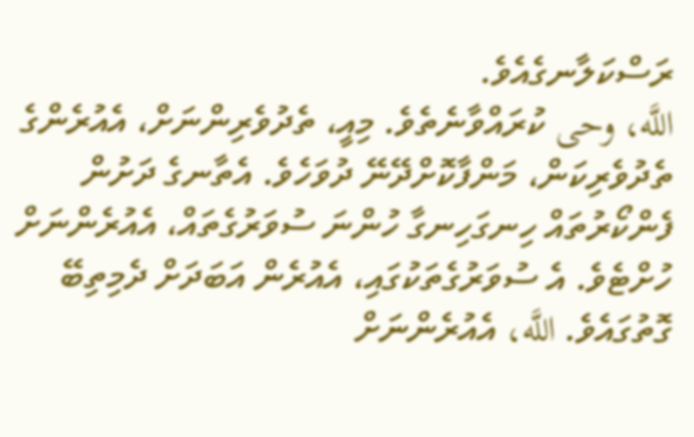ރަސްކަލާނގެއެވެ.
اللَّه، وحى ކުރައްވާނެތެވެ. މިއީ، ތެދުވެރިންނަށް، އެއުރެންގެ ތެދުވެރިކަން، މަންފާކޮށްދޭނޭ ދުވަހެވެ. އެތާނގެ ދަށުން ފެންކޯރުތައް ހިނގަހިނގާ ހުންނަ ސުވަރުގެތައް، އެއުރެންނަށް ހުށްޓެވެ. އެ ސުވަރުގެތަކުގައި، އެއުރެން އަބަދަށް ދެމިތިބޭ ގޮތުގައެވެ. اللَّه، އެއުރެންނަށް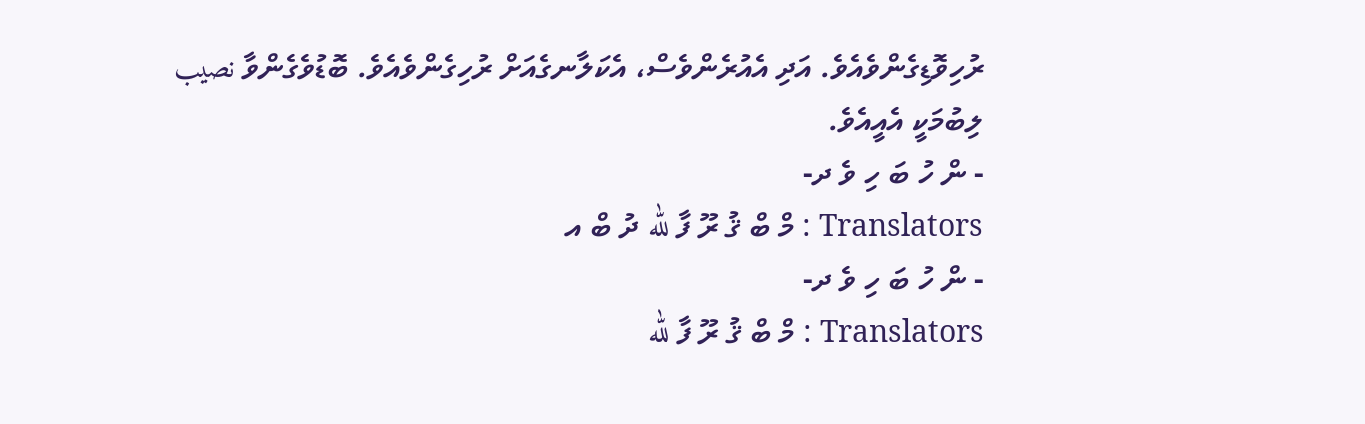ރުހިވޮޑިގެންވެއެވެ. އަދި އެއުރެންވެސް، އެކަލާނގެއަށް ރުހިގެންވެއެވެ. ބޮޑުވެގެންވާ نصيب ލިބުމަކީ އެއީއެވެ.
- ން ހު ބަ ހި ވެ ދ-
Translators : މް ބް ޤު ރޫ ފާ لله ދު ބް އ
- ން ހު ބަ ހި ވެ ދ-
Translators : މް ބް ޤު ރޫ ފާ لله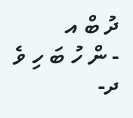ދު ބް އ
- ން ހު ބަ ހި ވެ ދ-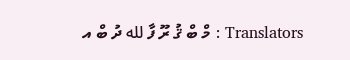Translators : މް ބް ޤު ރޫ ފާ لله ދު ބް އ